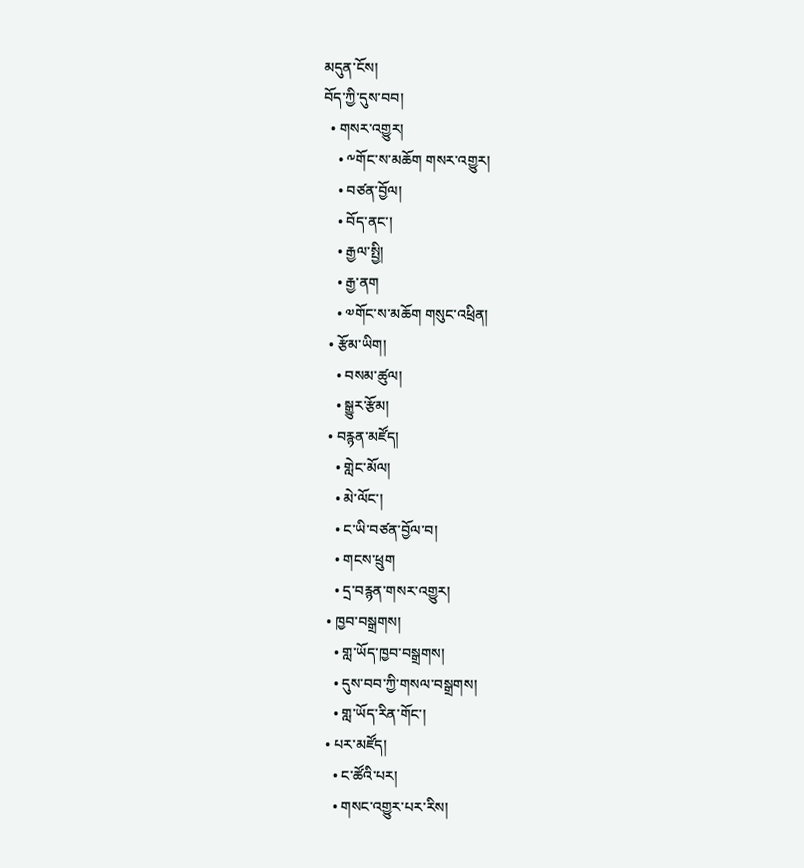མདུན་ངོས།
བོད་ཀྱི་དུས་བབ།
  • གསར་འགྱུར།
    • ༸གོང་ས་མཆོག གསར་འགྱུར།
    • བཙན་བྱོལ།
    • བོད་ནང་།
    • རྒྱལ་སྤྱི།
    • རྒྱ་ནག
    • ༧གོང་ས་མཆོག གསུང་འཕྲིན།
  • རྩོམ་ཡིག།
    • བསམ་ཚུལ།
    • སྒྱུར་རྩོམ།
  • བརྙན་མཛོད།
    • གླེང་མོལ།
    • མེ་ལོང་།
    • ང་ཡི་བཙན་བྱོལ་བ།
    • གངས་ཕྲུག
    • དྲ་བརྙན་གསར་འགྱུར།
  • ཁྱབ་བསྒྲགས།
    • གླ་ཡོད་ཁྱབ་བསྒྲགས།
    • དུས་བབ་ཀྱི་གསལ་བསྒྲགས།
    • གླ་ཡོད་རིན་གོང་།
  • པར་མཛོད།
    • ང་ཚོའི་པར།
    • གསང་འགྱུར་པར་རིས།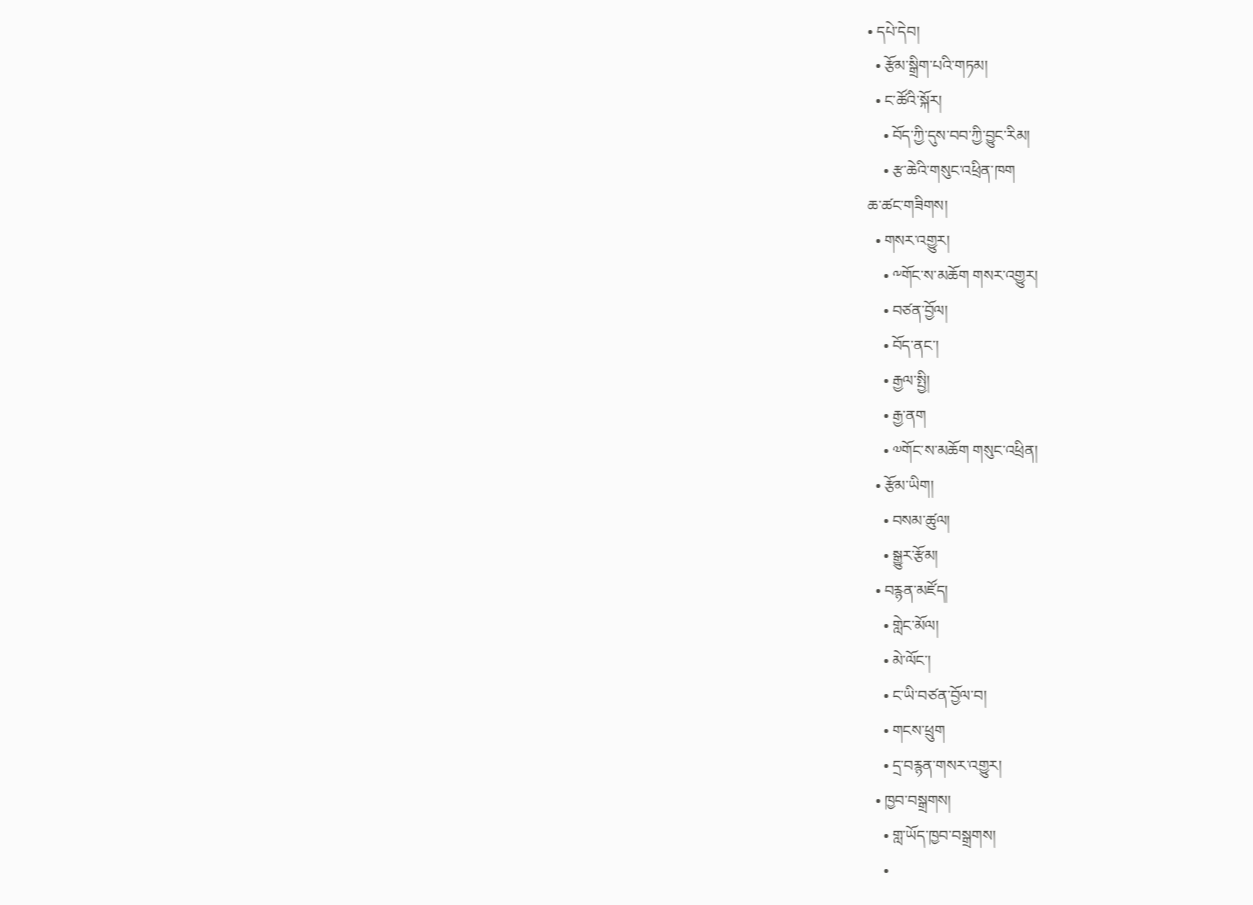• དཔེ་དེབ།
  • རྩོམ་སྒྲིག་པའི་གཏམ།
  • ང་ཚོའི་སྐོར།
    • བོད་ཀྱི་དུས་བབ་ཀྱི་བྱུང་རིམ།
    • རྩ་ཆེའི་གསུང་འཕྲིན་ཁག
ཆ་ཚང་གཟིགས།
  • གསར་འགྱུར།
    • ༸གོང་ས་མཆོག གསར་འགྱུར།
    • བཙན་བྱོལ།
    • བོད་ནང་།
    • རྒྱལ་སྤྱི།
    • རྒྱ་ནག
    • ༧གོང་ས་མཆོག གསུང་འཕྲིན།
  • རྩོམ་ཡིག།
    • བསམ་ཚུལ།
    • སྒྱུར་རྩོམ།
  • བརྙན་མཛོད།
    • གླེང་མོལ།
    • མེ་ལོང་།
    • ང་ཡི་བཙན་བྱོལ་བ།
    • གངས་ཕྲུག
    • དྲ་བརྙན་གསར་འགྱུར།
  • ཁྱབ་བསྒྲགས།
    • གླ་ཡོད་ཁྱབ་བསྒྲགས།
    •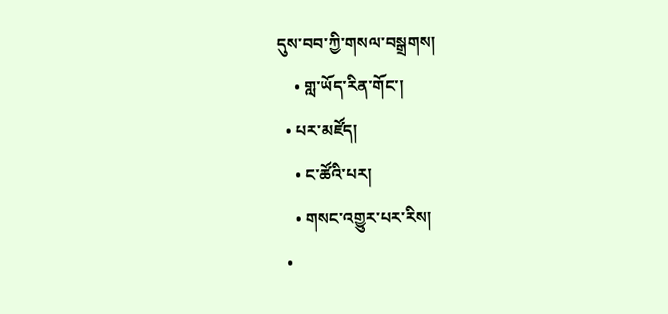དུས་བབ་ཀྱི་གསལ་བསྒྲགས།
    • གླ་ཡོད་རིན་གོང་།
  • པར་མཛོད།
    • ང་ཚོའི་པར།
    • གསང་འགྱུར་པར་རིས།
  •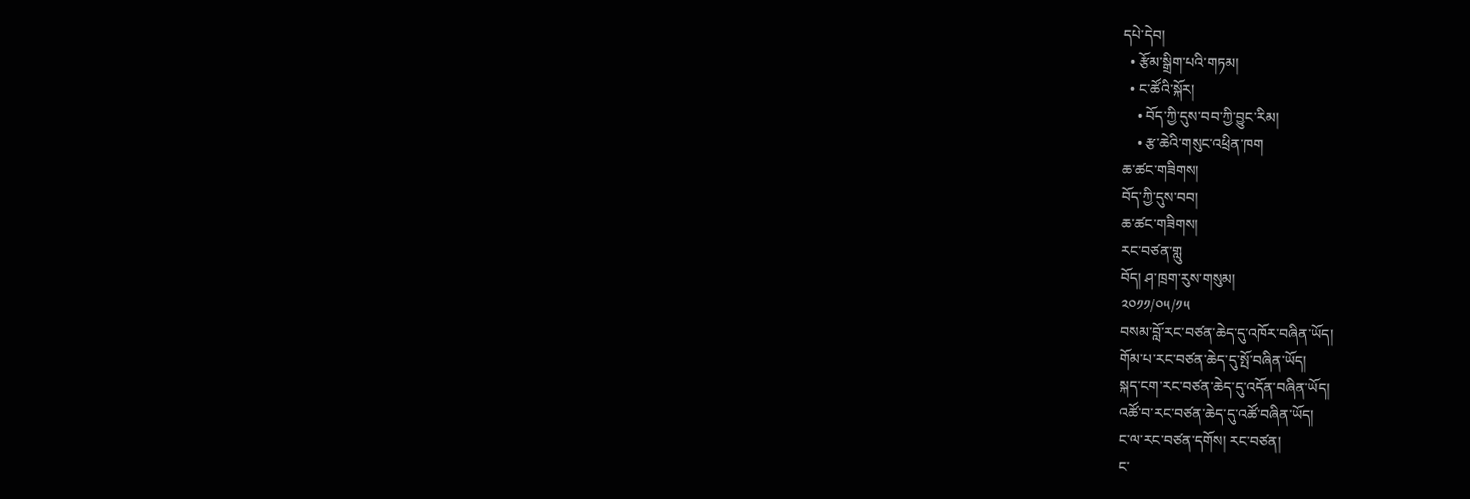དཔེ་དེབ།
  • རྩོམ་སྒྲིག་པའི་གཏམ།
  • ང་ཚོའི་སྐོར།
    • བོད་ཀྱི་དུས་བབ་ཀྱི་བྱུང་རིམ།
    • རྩ་ཆེའི་གསུང་འཕྲིན་ཁག
ཆ་ཚང་གཟིགས།
བོད་ཀྱི་དུས་བབ།
ཆ་ཚང་གཟིགས།
རང་བཙན་གླུ
བོད། ཤ་ཁྲག་རུས་གསུམ།
༢༠༡༡/༠༥/༡༥
བསམ་བློ་རང་བཙན་ཆེད་དུ་འཁོར་བཞིན་ཡོད།
གོམ་པ་རང་བཙན་ཆེད་དུ་སྤོ་བཞིན་ཡོད།
སྐད་ངག་རང་བཙན་ཆེད་དུ་འདོན་བཞིན་ཡོད།
འཚོ་བ་རང་བཙན་ཆེད་དུ་འཚོ་བཞིན་ཡོད།
ང་ལ་རང་བཙན་དགོས། རང་བཙན།
ང་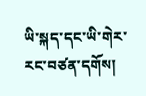ཡི་སྐད་དང་ཡི་གེར་རང་བཙན་དགོས།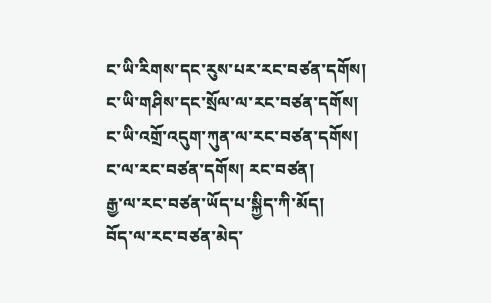ང་ཡི་རིགས་དང་རུས་པར་རང་བཙན་དགོས།
ང་ཡི་གཤིས་དང་སྲོལ་ལ་རང་བཙན་དགོས།
ང་ཡི་འགྲོ་འདུག་ཀུན་ལ་རང་བཙན་དགོས།
ང་ལ་རང་བཙན་དགོས། རང་བཙན།
རྒྱ་ལ་རང་བཙན་ཡོད་པ་སྐྱིད་ཀི་མོད།
བོད་ལ་རང་བཙན་མེད་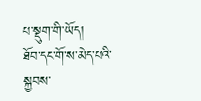པ་སྡུག་གི་ཡོད།
ཐོབ་དང་གོ་ས་མེད་པའི་སྐྱབས་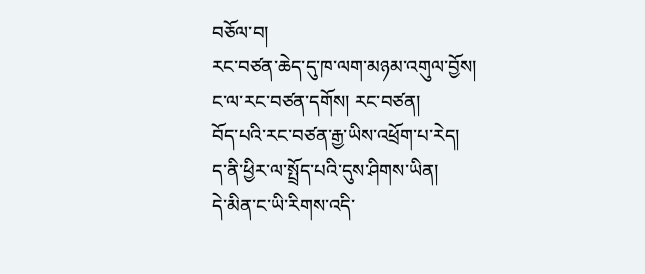བཅོལ་བ།
རང་བཙན་ཆེད་དུ་ཁ་ལག་མཉམ་འགུལ་བྱོས།
ང་ལ་རང་བཙན་དགོས། རང་བཙན།
བོད་པའི་རང་བཙན་རྒྱ་ཡིས་འཕྲོག་པ་རེད།
ད་ནི་ཕྱིར་ལ་སྤྲོད་པའི་དུས་ཤིགས་ཡིན།
དེ་མིན་ང་ཡི་རིགས་འདི་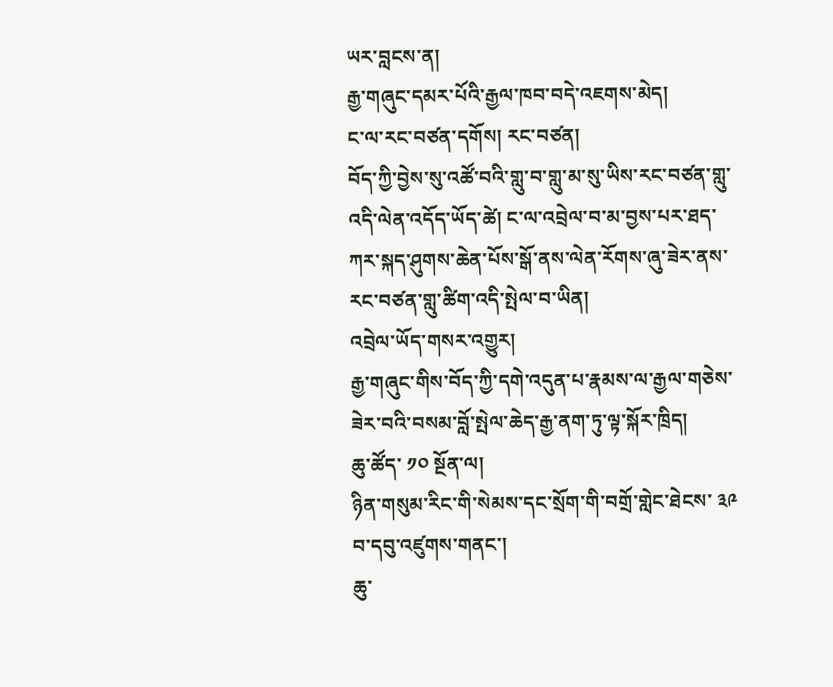ཡར་བླངས་ན།
རྒྱ་གཞུང་དམར་པོའི་རྒྱལ་ཁབ་བདེ་འཇགས་མེད།
ང་ལ་རང་བཙན་དགོས། རང་བཙན།
བོད་ཀྱི་བྱེས་སུ་འཚོ་བའི་གླུ་བ་གླུ་མ་སུ་ཡིས་རང་བཙན་གླུ་འདི་ལེན་འདོད་ཡོད་ཚེ། ང་ལ་འབྲེལ་བ་མ་བྱས་པར་ཐད་ཀར་སྐད་ཤུགས་ཆེན་པོས་སྒོ་ནས་ལེན་རོགས་ཞུ་ཟེར་ནས་རང་བཙན་གླུ་ཚིག་འདི་སྤེལ་བ་ཡིན།
འབྲེལ་ཡོད་གསར་འགྱུར།
རྒྱ་གཞུང་གིས་བོད་ཀྱི་དགེ་འདུན་པ་རྣམས་ལ་རྒྱལ་གཅེས་ཟེར་བའི་བསམ་བློ་སྤེལ་ཆེད་རྒྱ་ནག་ཏུ་ལྟ་སྐོར་ཁྲིད།
ཆུ་ཚོད་ ༡༠ སྔོན་ལ།
ཉིན་གསུམ་རིང་གི་སེམས་དང་སྲོག་གི་བགྲོ་གླེང་ཐེངས་ ༣༩ བ་དབུ་འཛུགས་གནང་།
ཆུ་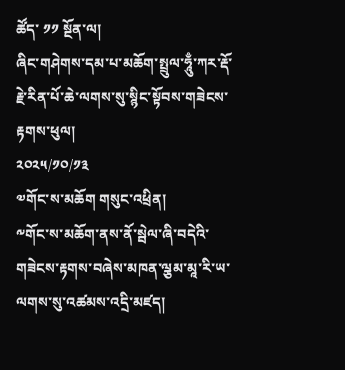ཚོད་ ༡༡ སྔོན་ལ།
ཞིང་གཤེགས་དམ་པ་མཆོག་སྤྲུལ་ཧཱུྃ་ཀར་རྡོ་རྗེ་རིན་པོ་ཆེ་ལགས་སུ་སྙིང་སྟོབས་གཟེངས་རྟགས་ཕུལ།
༢༠༢༥/༡༠/༡༣
༧གོང་ས་མཆོག གསུང་འཕྲིན།
༸གོང་ས་མཆོག་ནས་ནོ་སྦེལ་ཞི་བདེའི་གཟེངས་རྟགས་བཞེས་མཁན་ལྕམ་མཱ་རི་ཡ་ལགས་སུ་འཚམས་འདྲི་མཛད།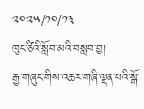༢༠༢༥/༡༠/༡༣
ཁུང་ཙིའི་སློབ་མའི་བསླབ་བྱ།
རྒྱ་གཞུང་གིས་འཆར་གཞི་ལྡན་པའི་སྒོ་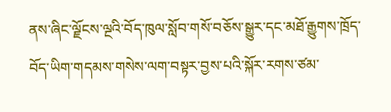ནས་ཞིང་ལྗོངས་ལྔའི་བོད་ཁུལ་སློབ་གསོ་བཅོས་སྒྱུར་དང་མཐོ་རྒྱུགས་ཁྲོད་བོད་ཡིག་གདམས་གསེས་ལག་བསྟར་བྱས་པའི་སྐོར་རགས་ཙམ་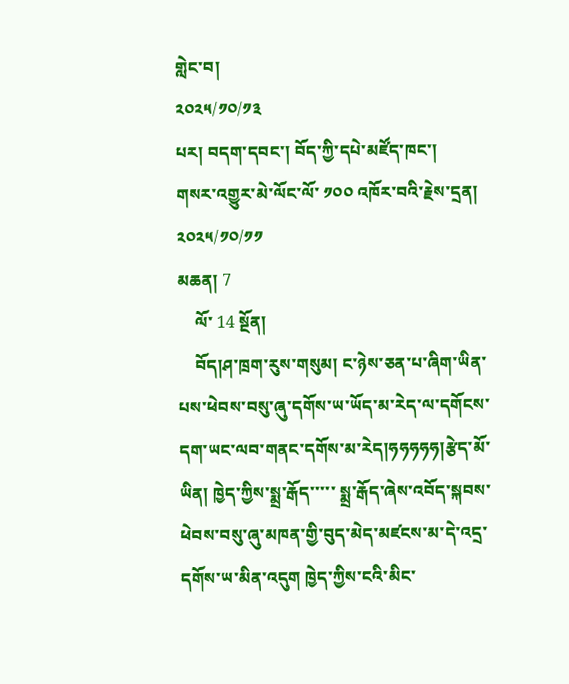གླེང་བ།
༢༠༢༥/༡༠/༡༣
པར། བདག་དབང་། བོད་ཀྱི་དཔེ་མཛོད་ཁང་།
གསར་འགྱུར་མེ་ལོང་ལོ་ ༡༠༠ འཁོར་བའི་རྗེས་དྲན།
༢༠༢༥/༡༠/༡༡
མཆན། 7
    ལོ་ 14 སྔོན།
    བོད།ཤ་ཁྲག་རུས་གསུམ། ང་ཉེས་ཅན་པ་ཞིག་ཡིན་པས་ཕེབས་བསུ་ཞུ་དགོས་ཡ་ཡོད་མ་རེད་ལ་དགོངས་དག་ཡང་ལབ་གནང་དགོས་མ་རེད།ཧཧཧཧཧ།རྩེད་མོ་ཡིན། ཁྱེད་ཀྱིས་སྨྲ་རྒོད་་་་་ སྨྲ་རྒོད་ཞེས་འབོད་སྐབས་ཕེབས་བསུ་ཞུ་མཁན་གྱི་བུད་མེད་མཛངས་མ་དེ་འདྲ་དགོས་ཡ་མིན་འདུག ཁྱེད་ཀྱིས་ངའི་མིང་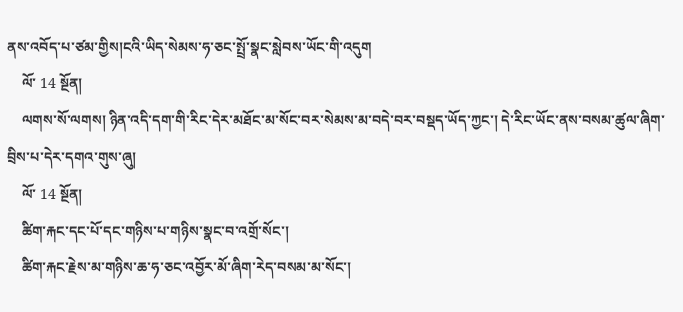ནས་འབོད་པ་ཙམ་གྱིས།ངའི་ཡིད་སེམས་ཧ་ཅང་སྤྲོ་སྣང་སླེབས་ཡོང་གི་འདུག
    ལོ་ 14 སྔོན།
    ལགས་སོ་ལགས། ཉིན་འདི་དག་གི་རིང་དེར་མཐོང་མ་སོང་བར་སེམས་མ་བདེ་བར་བསྡད་ཡོད་ཀྱང་། དེ་རིང་ཡོང་ནས་བསམ་ཚུལ་ཞིག་བྲིས་པ་དེར་དགའ་གུས་ཞུ།
    ལོ་ 14 སྔོན།
    ཚིག་རྐང་དང་པོ་དང་གཉིས་པ་གཉིས་སྣང་བ་འགྲོ་སོང་།
    ཚིག་རྐང་རྗེས་མ་གཉིས་ཆ་ཧ་ཅང་འབྱོར་མོ་ཞིག་རེད་བསམ་མ་སོང་།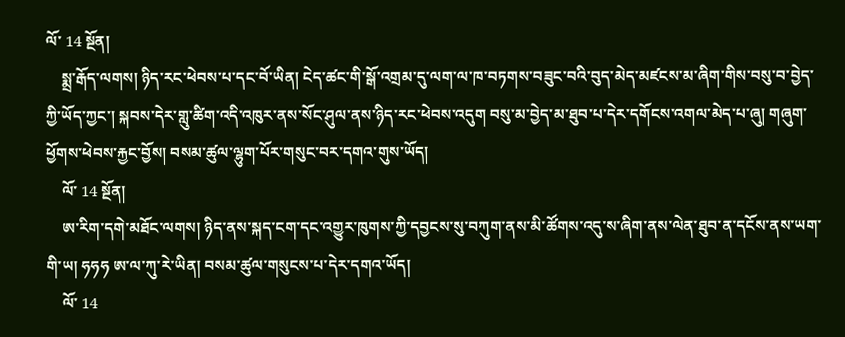ལོ་ 14 སྔོན།
    སྨྲ་རྒོད་ལགས། ཉིད་རང་ཕེབས་པ་དང་བོ་ཡིན། ངེད་ཚང་གི་སྒོ་འགྲམ་དུ་ལག་ལ་ཁ་བཏགས་བཟུང་བའི་བུད་མེད་མཛངས་མ་ཞིག་གིས་བསུ་བ་བྱེད་ཀྱི་ཡོད་ཀྱང་། སྐབས་དེར་གླུ་ཚིག་འདི་འཁུར་ནས་སོང་ཤུལ་ནས་ཉིད་རང་ཕེབས་འདུག བསུ་མ་བྱེད་མ་ཐུབ་པ་དེར་དགོངས་འགལ་མེད་པ་ཞུ། གཞུག་ཕྱོགས་ཕེབས་རྐྱང་བྱོས། བསམ་ཚུལ་ལྷུག་པོར་གསུང་བར་དགའ་གུས་ཡོད།
    ལོ་ 14 སྔོན།
    ཨ་རིག་དགེ་མཐོང་ལགས། ཉིད་ནས་སྐད་ངག་དང་འགྱུར་ཁུགས་ཀྱི་དབྱངས་སུ་བཀུག་ནས་མི་ཚོགས་འདུ་ས་ཞིག་ནས་ལེན་ཐུབ་ན་དངོས་ནས་ཡག་གི་ཡ། ཧཧཧ ཨ་ལ་ཀུ་རེ་ཡིན། བསམ་ཚུལ་གསུངས་པ་དེར་དགའ་ཡོད།
    ལོ་ 14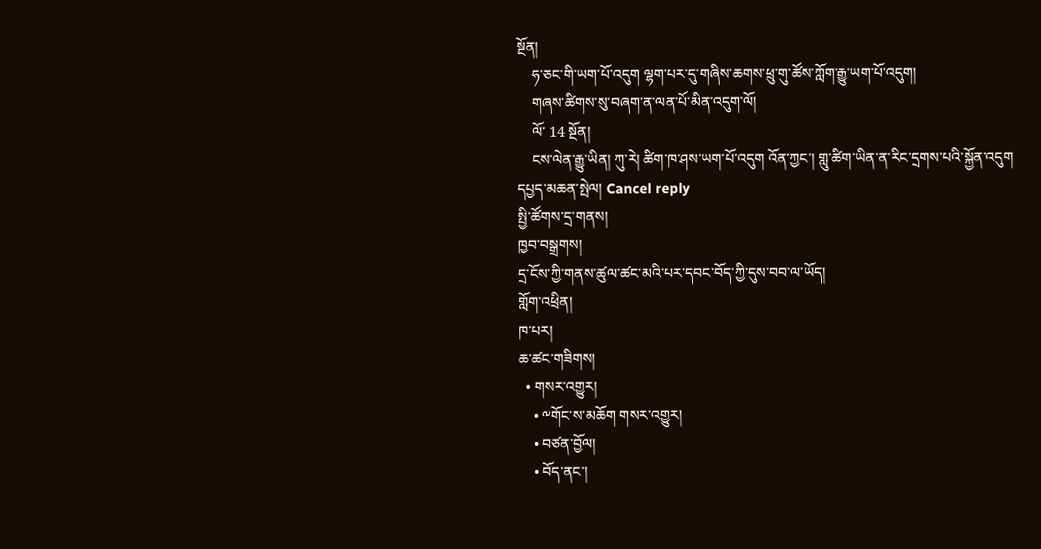སྔོན།
    ཧ་ཅང་གི་ཡག་པོ་འདུག ལྷག་པར་དུ་གཞིས་ཆགས་ཕྲུ་གུ་ཚོས་ཀློག་རྒྱུ་ཡག་པོ་འདུག།
    གཞས་ཚིགས་སུ་བཞག་ན་ལན་པོ་མིན་འདུག་ལོ།
    ལོ་ 14 སྔོན།
    ངས་ལེན་རྒྱུ་ཡིན། ཀུ་རེ། ཚིག་ཁ་ཤས་ཡག་པོ་འདུག འོན་ཀྱང་། གླུ་ཚིག་ཡིན་ན་རིང་དྲགས་པའི་སྐྱོན་འདུག
དཔྱད་མཆན་སྤེལ། Cancel reply
སྤྱི་ཚོགས་དྲ་གནས།
ཁྱབ་བསྒྲགས།
དྲ་ངོས་ཀྱི་གནས་ཚུལ་ཚང་མའི་པར་དབང་བོད་ཀྱི་དུས་བབ་ལ་ཡོད།
གློག་འཕྲིན།
ཁ་པར།
ཆ་ཚང་གཟིགས།
  • གསར་འགྱུར།
    • ༸གོང་ས་མཆོག གསར་འགྱུར།
    • བཙན་བྱོལ།
    • བོད་ནང་།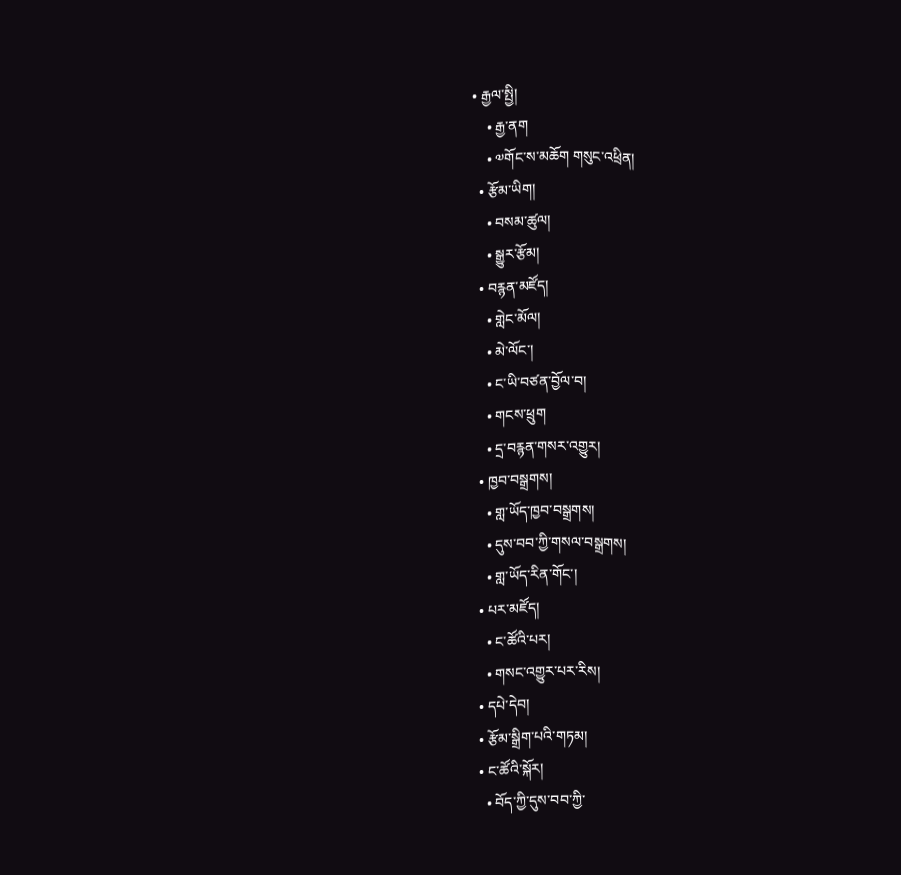• རྒྱལ་སྤྱི།
    • རྒྱ་ནག
    • ༧གོང་ས་མཆོག གསུང་འཕྲིན།
  • རྩོམ་ཡིག།
    • བསམ་ཚུལ།
    • སྒྱུར་རྩོམ།
  • བརྙན་མཛོད།
    • གླེང་མོལ།
    • མེ་ལོང་།
    • ང་ཡི་བཙན་བྱོལ་བ།
    • གངས་ཕྲུག
    • དྲ་བརྙན་གསར་འགྱུར།
  • ཁྱབ་བསྒྲགས།
    • གླ་ཡོད་ཁྱབ་བསྒྲགས།
    • དུས་བབ་ཀྱི་གསལ་བསྒྲགས།
    • གླ་ཡོད་རིན་གོང་།
  • པར་མཛོད།
    • ང་ཚོའི་པར།
    • གསང་འགྱུར་པར་རིས།
  • དཔེ་དེབ།
  • རྩོམ་སྒྲིག་པའི་གཏམ།
  • ང་ཚོའི་སྐོར།
    • བོད་ཀྱི་དུས་བབ་ཀྱི་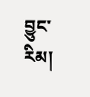བྱུང་རིམ།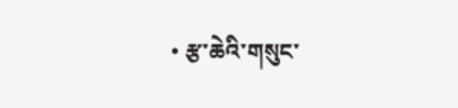• རྩ་ཆེའི་གསུང་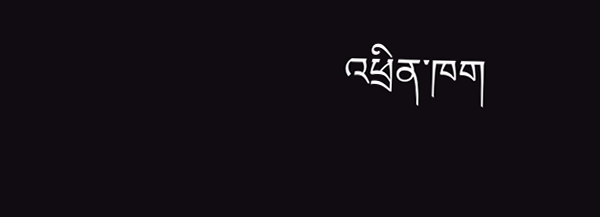འཕྲིན་ཁག